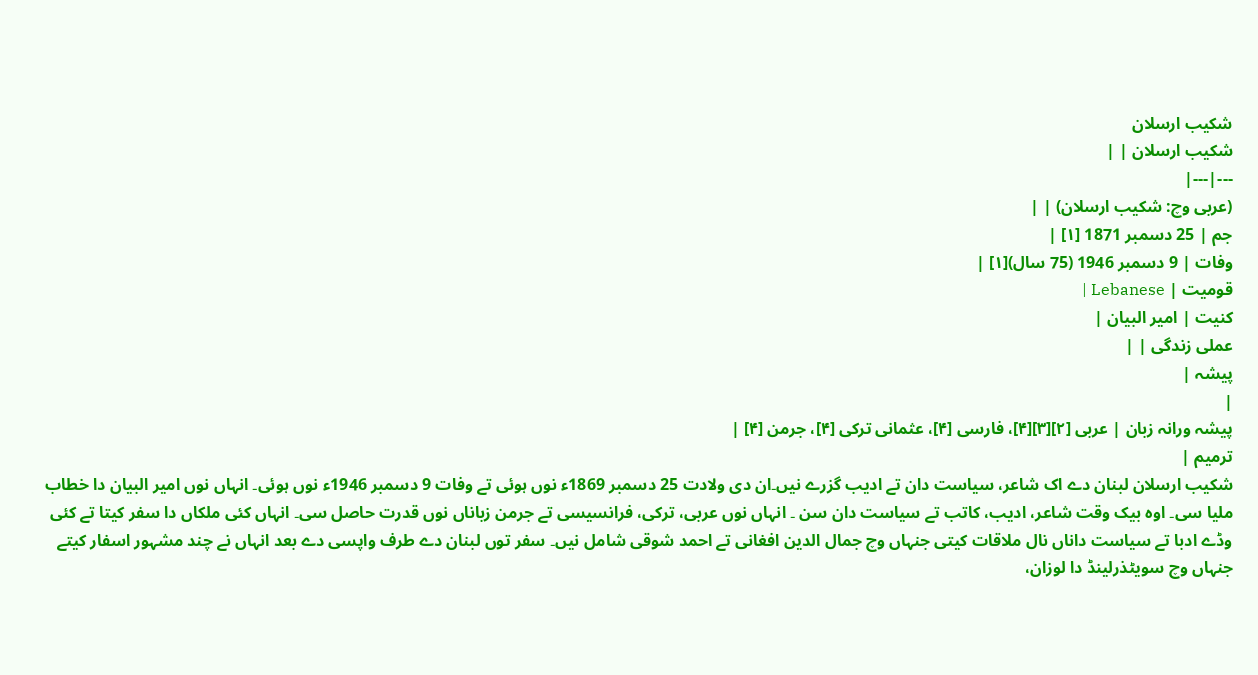شکیب ارسلان
شکیب ارسلان | |
---|---|
(عربی وچ: شكيب ارسلان) | |
جم | 25 دسمبر 1871 [۱] |
وفات | 9 دسمبر 1946 (75 سال)[۱] |
قومیت | Lebanese |
کنیت | امیر البیان |
عملی زندگی | |
پیشہ |
|
پیشہ ورانہ زبان | عربی [۲][۳][۴]، فارسی [۴]، عثمانی ترکی [۴]، جرمن [۴] |
ترمیم |
شکیب ارسلان لبنان دے اک شاعر، سیاست دان تے ادیب گزرے نيں۔ان دی ولادت 25 دسمبر 1869ء نوں ہوئی تے وفات 9 دسمبر 1946ء نوں ہوئی۔ انہاں نوں امیر البیان دا خطاب ملیا سی۔ اوہ بیک وقت شاعر، ادیب، کاتب تے سیاست دان سن ۔ انہاں نوں عربی، ترکی، فرانسیسی تے جرمن زباناں نوں قدرت حاصل سی۔ انہاں کئی ملکاں دا سفر کیتا تے کئی وڈے ادبا تے سیاست داناں نال ملاقات کيتی جنہاں وچ جمال الدین افغانی تے احمد شوقی شامل نيں۔ سفر توں لبنان دے طرف واپسی دے بعد انہاں نے چند مشہور اسفار کیتے جنہاں وچ سویٹذرلینڈ دا لوزان،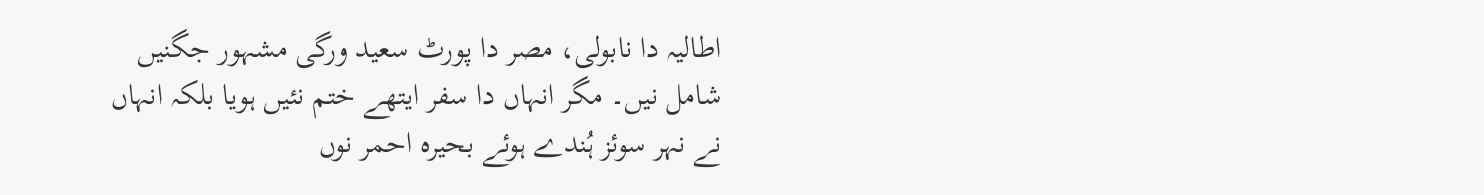اطالیہ دا نابولی، مصر دا پورٹ سعید ورگی مشہور جگنيں شامل نيں۔ مگر انہاں دا سفر ایتھے ختم نئيں ہويا بلکہ انہاں نے نہر سوئز ہُندے ہوئے بحیرہ احمر نوں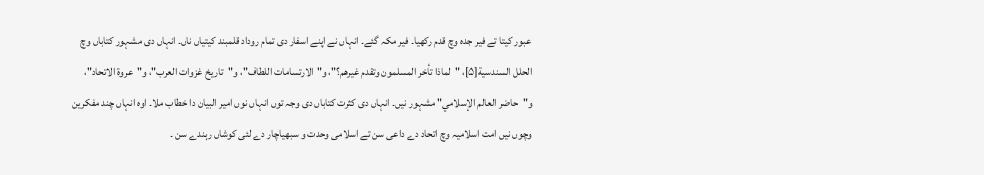عبور کیتا تے فیر جدہ وچ قدم رکھیا۔ فیر مکہ گئے۔ انہاں نے اپنے اسفار دی تمام روداد قلمبند کيتیاں ناں۔ انہاں دی مشہور کتاباں وچ الحلل السندسية[۵]، "لماذا تأخر المسلمون وتقدم غيرهم؟"، و"الارتسامات اللطاف"، و"تاريخ غزوات العرب"، و"عروة الاتحاد"، و"حاضر العالم الإسلامي" مشہور نيں۔ انہاں دی کثرت کتاباں دی وجہ توں انہاں نوں امیر البیان دا خطاب ملا۔ اوہ انہاں چند مفکرین وچوں نيں امت اسلامیہ وچ اتحاد دے داعی سن تے اسلامی وحدت و سبھیاچار دے لئی کوشاں رہندے سن ۔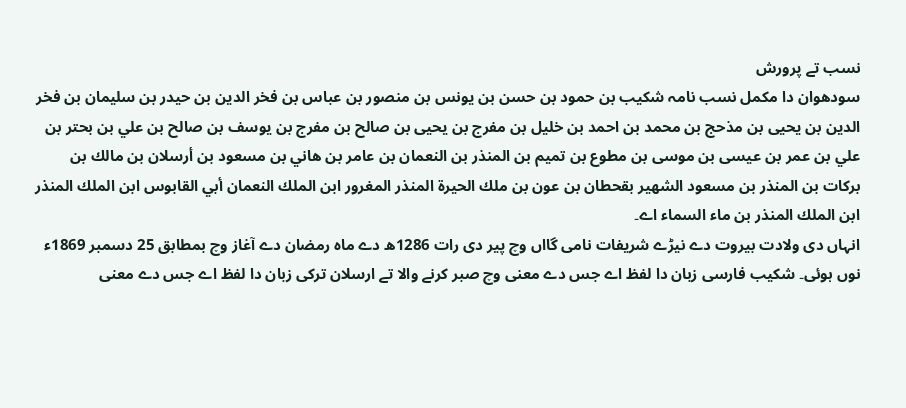نسب تے پرورش
سودھوان دا مکمل نسب نامہ شكيب بن حمود بن حسن بن يونس بن منصور بن عباس بن فخر الدين بن حيدر بن سليمان بن فخر الدين بن يحيى بن مذحج بن محمد بن احمد بن خليل بن مفرج بن يحيى بن صالح بن مفرج بن يوسف بن صالح بن علي بن بحتر بن علي بن عمر بن عيسى بن موسى بن مطوع بن تميم بن المنذر بن النعمان بن عامر بن هاني بن مسعود بن أرسلان بن مالك بن بركات بن المنذر بن مسعود الشهير بقحطان بن عون بن ملك الحيرة المنذر المغرور ابن الملك النعمان أبي القابوس ابن الملك المنذر ابن الملك المنذر بن ماء السماء اے۔
انہاں دی ولادت بیروت دے نیڑے شریفات نامی گااں وچ پیر دی رات 1286ھ دے ماہ رمضان دے آغاز وچ بمطابق 25 دسمبر 1869ء نوں ہوئی۔ شکیب فارسی زبان دا لفظ اے جس دے معنی وچ صبر کرنے والا تے ارسلان ترکی زبان دا لفظ اے جس دے معنی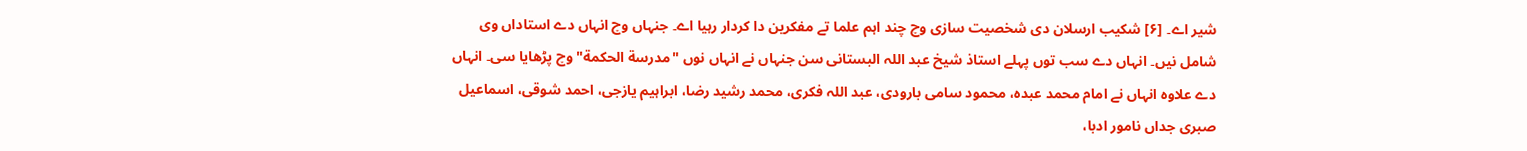شیر اے۔ [۶] شکیب ارسلان دی شخصیت سازی وچ چند اہم علما تے مفکرین دا کردار رہیا اے۔ جنہاں وچ انہاں دے استاداں وی شامل نيں۔ انہاں دے سب توں پہلے استاذ شیخ عبد اللہ البستانی سن جنہاں نے انہاں نوں "مدرسة الحكمة" وچ پڑھایا سی۔ انہاں دے علاوہ انہاں نے امام محمد عبدہ، محمود سامی بارودی، عبد اللہ فکری، محمد رشید رضا، ابراہیم یازجی، احمد شوقی، اسماعیل صبری جداں نامور ادبا،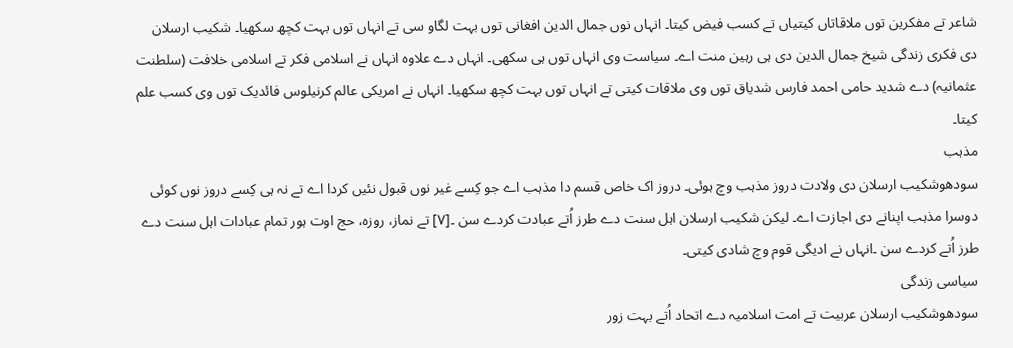شاعر تے مفکرین توں ملاقاتاں کيتیاں تے کسب فیض کیتا۔ انہاں نوں جمال الدین افغانی توں بہت لگاو سی تے انہاں توں بہت کچھ سکھیا۔ شکیب ارسلان دی فکری زندگی شیخ جمال الدین دی ہی رہین منت اے۔ سیاست وی انہاں توں ہی سکھی۔ انہاں دے علاوہ انہاں نے اسلامی فکر تے اسلامی خلافت (سلطنت عثمانیہ) دے شدید حامی احمد فارس شدیاق توں وی ملاقات کيتی تے انہاں توں بہت کچھ سکھیا۔ انہاں نے امریکی عالم کرنیلوس فائدیک توں وی کسب علم کیتا۔
مذہب
سودھوشکیب ارسلان دی ولادت دروز مذہب وچ ہوئی۔ دروز اک خاص قسم دا مذہب اے جو کِسے غیر نوں قبول نئيں کردا اے تے نہ ہی کِسے دروز نوں کوئی دوسرا مذہب اپنانے دی اجازت اے۔ لیکن شکیب ارسلان اہل سنت دے طرز اُتے عبادت کردے سن ۔[۷] تے نماز، روزہ، حج اوت ہور تمام عبادات اہل سنت دے طرز اُتے کردے سن ۔انہاں نے ادیگی قوم وچ شادی کيتی۔
سیاسی زندگی
سودھوشکیب ارسلان عربیت تے امت اسلامیہ دے اتحاد اُتے بہت زور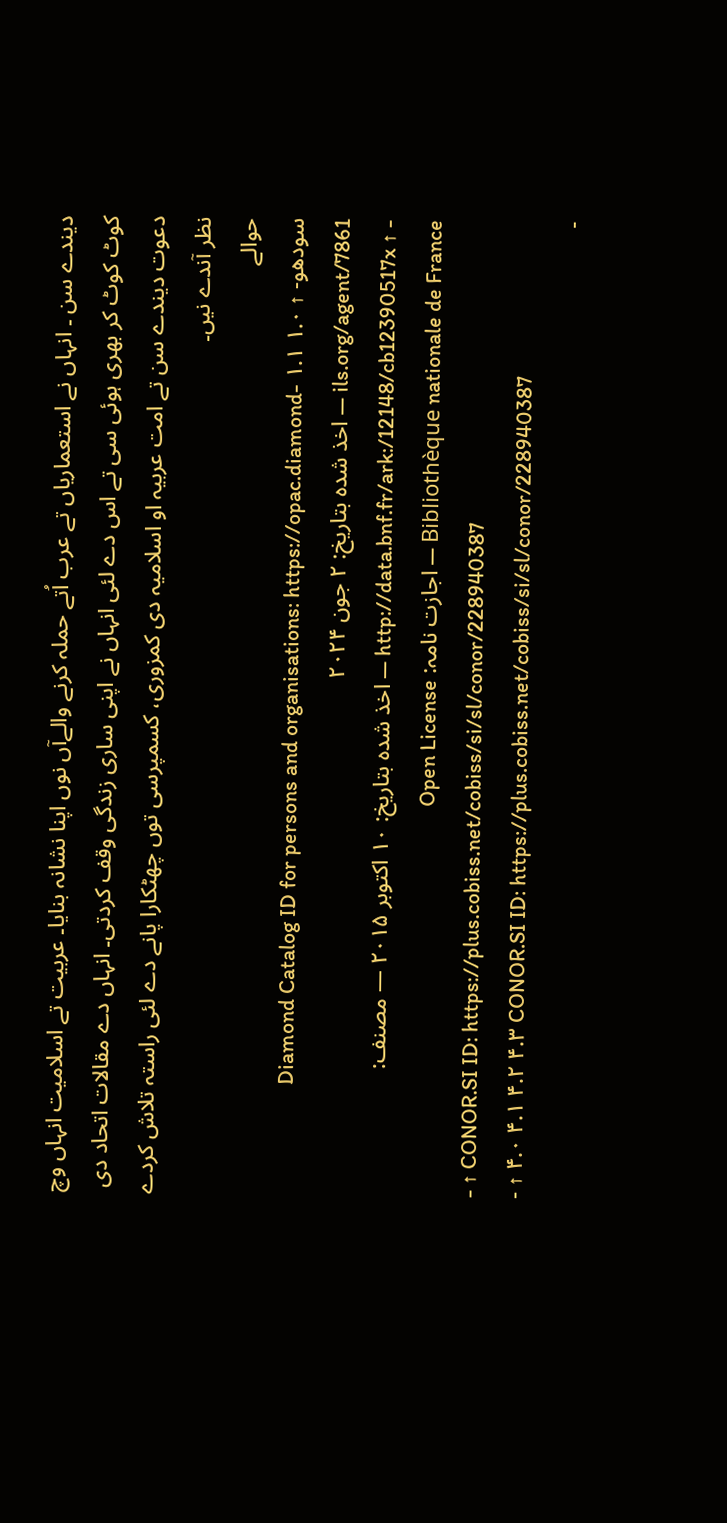دیندے سن ۔ انہاں نے استعماریاں تے عرب اُتے حملہ کرنے والےآں نوں اپنا نشانہ بنایا۔ عربیت تے اسلامیت انہاں وچ کوٹ کوٹ کر بھری ہوئی سی تے اس دے لئی انہاں نے اپنی ساری زندگی وقف کردتی۔ انہاں دے مقالات اتحاد دی دعوت دیندے سن تے امت عربیہ او اسلامیہ دی کمزوری، کسمپرسی توں چھٹکارا پانے دے لئی راستہ تلاش کردے نظر آندے نيں۔
حوالے
سودھو- ↑ ۱.۰ ۱.۱ Diamond Catalog ID for persons and organisations: https://opac.diamond-ils.org/agent/7861 — اخذ شدہ بتاریخ: ۲ جون ۲۰۲۴
- ↑ http://data.bnf.fr/ark:/12148/cb12390517x — اخذ شدہ بتاریخ: ۱۰ اکتوبر ۲۰۱۵ — مصنف: Bibliothèque nationale de France — اجازت نامہ: Open License
- ↑ CONOR.SI ID: https://plus.cobiss.net/cobiss/si/sl/conor/228940387
- ↑ ۴.۰ ۴.۱ ۴.۲ ۴.۳ CONOR.SI ID: https://plus.cobiss.net/cobiss/si/sl/conor/228940387
-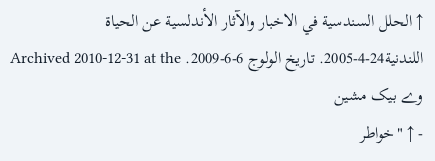↑ الحلل السندسية في الاخبار والآثار الأندلسية عن الحياة اللندنية24-4-2005. تاريخ الولوج 6-6-2009. Archived 2010-12-31 at the وے بیک مشین
- ↑ "خواطر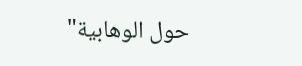حول الوهابية"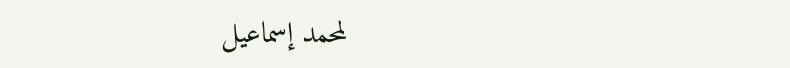لمحمد إسماعيل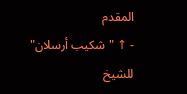المقدم
- ↑ "شكيب أرسلان" للشيخ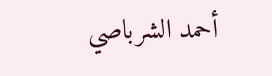أحمد الشرباصي